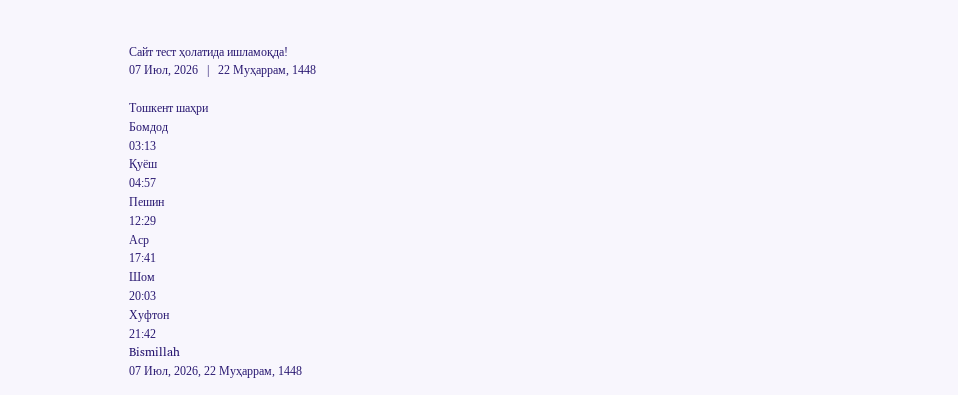Сайт тест ҳолатида ишламоқда!
07 Июл, 2026   |   22 Муҳаррам, 1448

Тошкент шаҳри
Бомдод
03:13
Қуёш
04:57
Пешин
12:29
Аср
17:41
Шом
20:03
Хуфтон
21:42
Bismillah
07 Июл, 2026, 22 Муҳаррам, 1448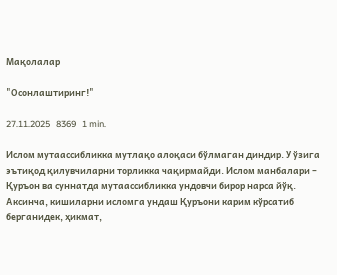Мақолалар

"Осонлаштиринг!"

27.11.2025   8369   1 min.

Ислом мутаассибликка мутлақо алоқаси бўлмаган диндир. У ўзига эътиқод қилувчиларни торликка чақирмайди. Ислом манбалари – Қуръон ва суннатда мутаассибликка ундовчи бирор нарса йўқ. Аксинча, кишиларни исломга ундаш Қуръони карим кўрсатиб берганидек, ҳикмат,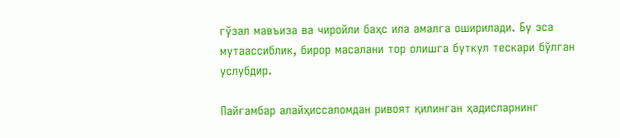гўзал мавъиза ва чиройли баҳс ила амалга оширилади. Бу эса мутаассиблик, бирор масалани тор олишга буткул тескари бўлган услубдир.

Пайғамбар алайҳиссаломдан ривоят қилинган ҳадисларнинг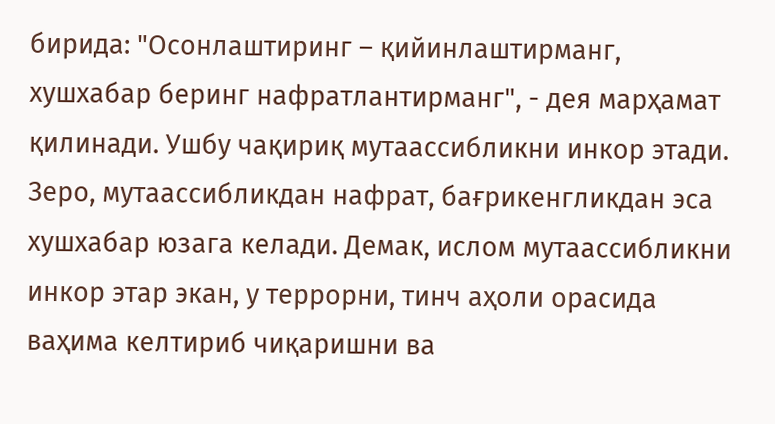бирида: "Осонлаштиринг – қийинлаштирманг, хушхабар беринг нафратлантирманг", - дея марҳамат  қилинади. Ушбу чақириқ мутаассибликни инкор этади. Зеро, мутаассибликдан нафрат, бағрикенгликдан эса хушхабар юзага келади. Демак, ислом мутаассибликни инкор этар экан, у террорни, тинч аҳоли орасида ваҳима келтириб чиқаришни ва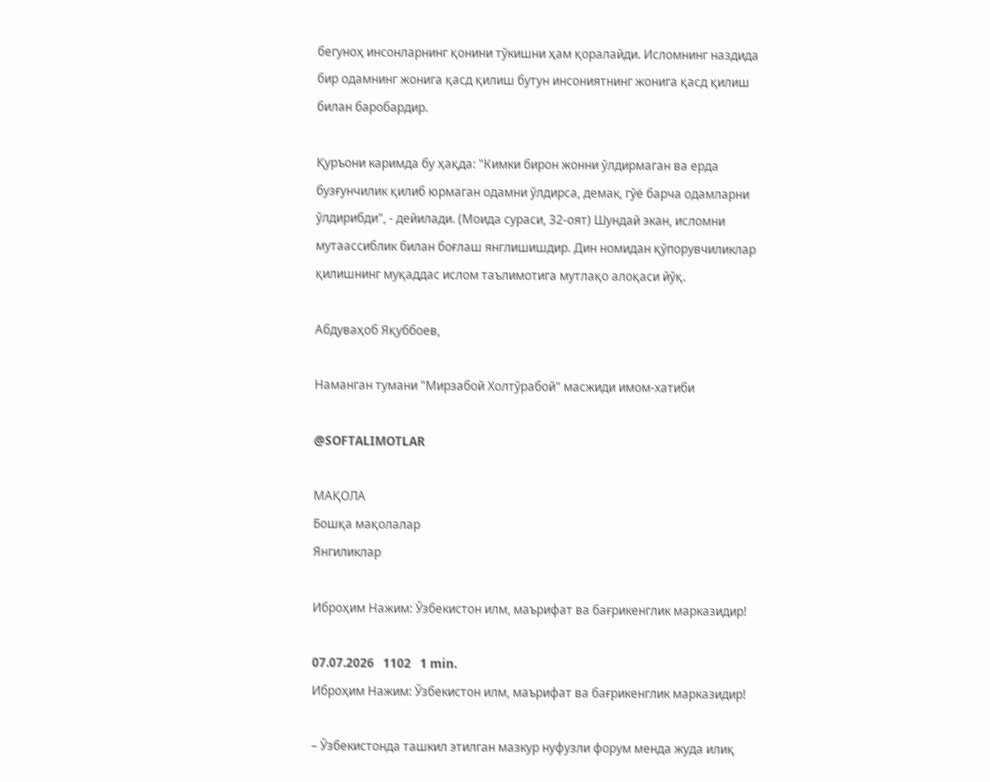бегуноҳ инсонларнинг қонини тўкишни ҳам қоралайди. Исломнинг наздида бир одамнинг жонига қасд қилиш бутун инсониятнинг жонига қасд қилиш билан баробардир.

Қуръони каримда бу ҳақда: "Кимки бирон жонни ўлдирмаган ва ерда бузғунчилик қилиб юрмаган одамни ўлдирса, демак, гўё барча одамларни ўлдирибди", - дейилади. (Моида сураси, 32-оят) Шундай экан, исломни мутаассиблик билан боғлаш янглишишдир. Дин номидан қўпорувчиликлар қилишнинг муқаддас ислом таълимотига мутлақо алоқаси йўқ.

Абдуваҳоб Яқуббоев,

Наманган тумани "Мирзабой Холтўрабой" масжиди имом-хатиби

@SOFTALIMOTLAR

МАҚОЛА
Бошқа мақолалар
Янгиликлар

Иброҳим Нажим: Ўзбекистон илм, маърифат ва бағрикенглик марказидир!

07.07.2026   1102   1 min.
Иброҳим Нажим: Ўзбекистон илм, маърифат ва бағрикенглик марказидир!

– Ўзбекистонда ташкил этилган мазкур нуфузли форум менда жуда илиқ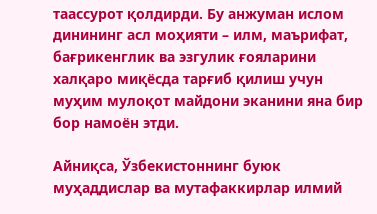таассурот қолдирди. Бу анжуман ислом динининг асл моҳияти – илм, маърифат, бағрикенглик ва эзгулик ғояларини халқаро миқёсда тарғиб қилиш учун муҳим мулоқот майдони эканини яна бир бор намоён этди.

Айниқса, Ўзбекистоннинг буюк муҳаддислар ва мутафаккирлар илмий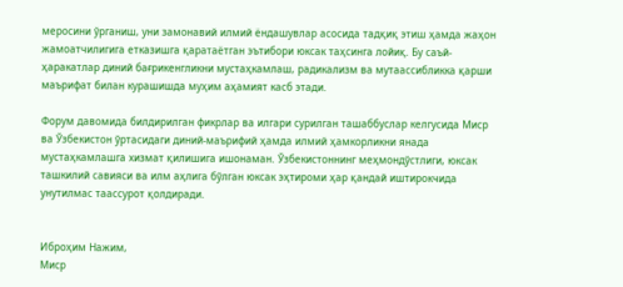меросини ўрганиш, уни замонавий илмий ёндашувлар асосида тадқиқ этиш ҳамда жаҳон жамоатчилигига етказишга қаратаётган эътибори юксак таҳсинга лойиқ. Бу саъй-ҳаракатлар диний бағрикенгликни мустаҳкамлаш, радикализм ва мутаассибликка қарши маърифат билан курашишда муҳим аҳамият касб этади.

Форум давомида билдирилган фикрлар ва илгари сурилган ташаббуслар келгусида Миср ва Ўзбекистон ўртасидаги диний-маърифий ҳамда илмий ҳамкорликни янада мустаҳкамлашга хизмат қилишига ишонаман. Ўзбекистоннинг меҳмондўстлиги, юксак ташкилий савияси ва илм аҳлига бўлган юксак эҳтироми ҳар қандай иштирокчида унутилмас таассурот қолдиради.


Иброҳим Нажим,
Миср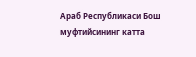Араб Республикаси Бош муфтийсининг катта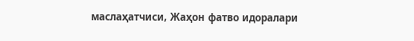маслаҳатчиси, Жаҳон фатво идоралари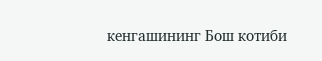кенгашининг Бош котиби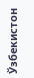Ўзбекистон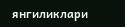янгиликлари